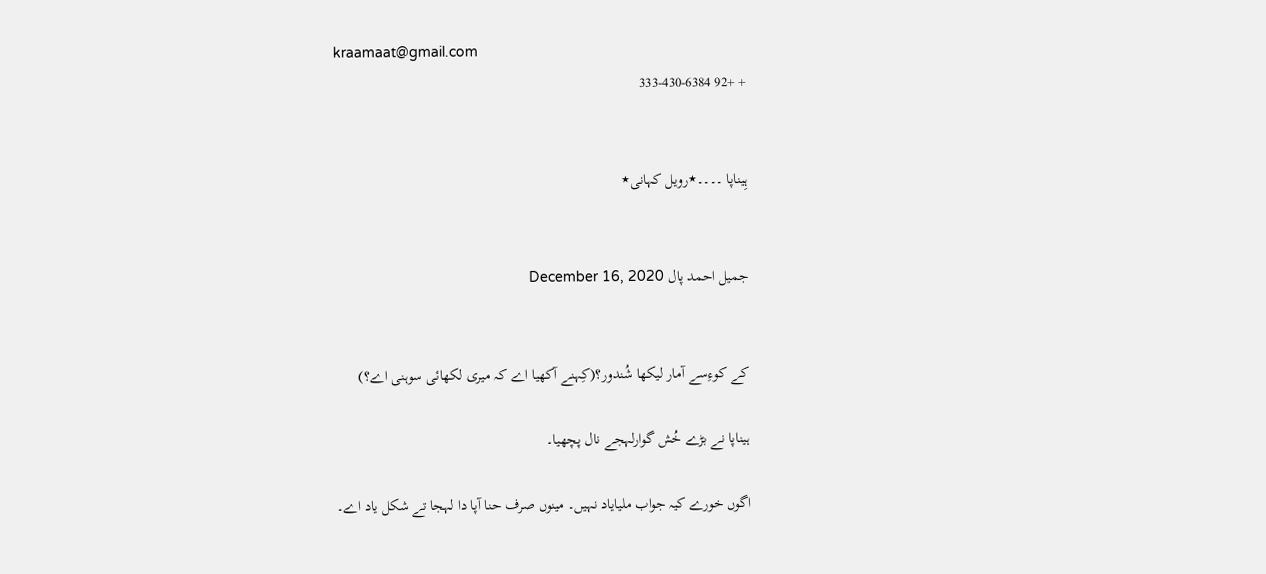kraamaat@gmail.com
+ +92 333-430-6384


ہِیناپا ۔۔۔۔٭رویل کہانی٭


جمیل احمد پال December 16, 2020


کے کوءِسے آمار لیکھا شُندور؟(کِہنے آکھیا اے کہ میری لکھائی سوہنی اے؟)

ہیناپا نے بڑے خُش گوارلہجے نال پچھیا۔

اگوں خورے کیہ جواب ملیایاد نہیں۔ مینوں صرف حنا آپا دا لہجا تے شکل یاد اے۔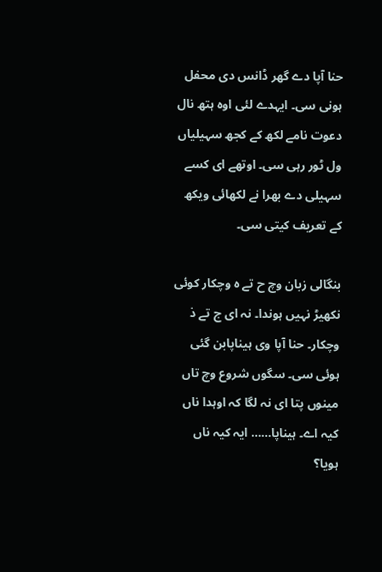حنا آپا دے گھر ڈانس دی محفل ہونی سی۔ ایہدے لئی اوہ ہتھ نال دعوت نامے لکھ کے کجھ سہیلیاں ول ٹور رہی سی۔ اوتھے ای کسے سہیلی دے بھرا نے لکھائی ویکھ کے تعریف کیتی سی۔

بنگالی زبان وچ ح تے ہ وچکار کوئی نکھیڑ نہیں ہوندا۔ نہ ای ج تے ذ وچکار۔ حنا آپا وی ہیناپابن گئی ہوئی سی۔ سگوں شروع وچ تاں مینوں پتا ای نہ لگا کہ اوہدا ناں کیہ اے۔ ہیناپا…… ایہ کیہ ناں ہویا؟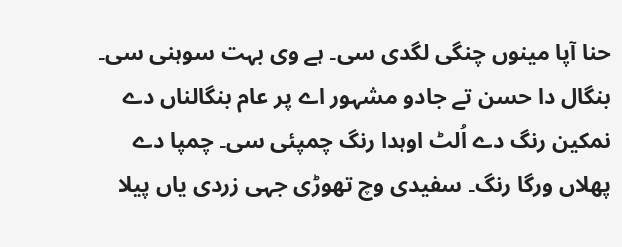حنا آپا مینوں چنگی لگدی سی۔ ہے وی بہت سوہنی سی۔ بنگال دا حسن تے جادو مشہور اے پر عام بنگالناں دے نمکین رنگ دے اُلٹ اوہدا رنگ چمپئی سی۔ چمپا دے پھلاں ورگا رنگ۔ سفیدی وچ تھوڑی جہی زردی یاں پیلا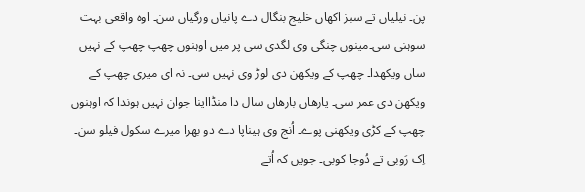پن۔ نیلیاں تے سبز اکھاں خلیج بنگال دے پانیاں ورگیاں سن۔ اوہ واقعی بہت سوہنی سی۔مینوں چنگی وی لگدی سی پر میں اوہنوں چھپ چھپ کے نہیں ساں ویکھدا۔ چھپ کے ویکھن دی لوڑ وی نہیں سی۔ نہ ای میری چھپ کے ویکھن دی عمر سی۔ یارھاں بارھاں سال دا منڈااینا جوان نہیں ہوندا کہ اوہنوں چھپ کے کڑی ویکھنی پوے۔ اُنج وی ہیناپا دے دو بھرا میرے سکول فیلو سن۔ اِک رَوبی تے دُوجا کوبی۔ جویں کہ اُتے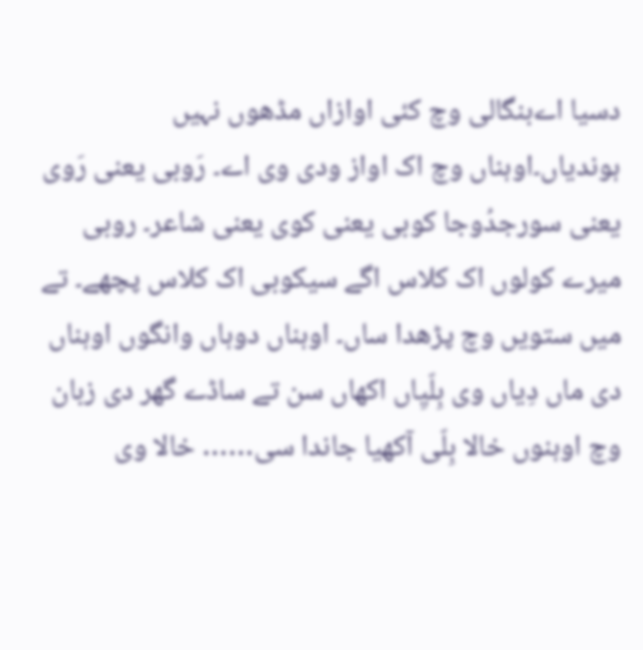دسیا اےبنگالی وچ کئی اوازاں مڈھوں نہیں ہوندیاں۔اوہناں وچ اک اواز ودی وی اے۔ رَوبی یعنی رَوی یعنی سورجدُوجا کوبی یعنی کوی یعنی شاعر۔ روبی میرے کولوں اک کلاس اگے سیکوبی اک کلاس پچھے۔ تے میں ستویں وچ پڑھدا ساں۔ اوہناں دوہاں وانگوں اوہناں دی ماں دِیاں وی بِلّیِاں اکھاں سن تے ساڈے گھر دی زبان وچ اوہنوں خالا بِلّی آکھیا جاندا سی…… خالا وی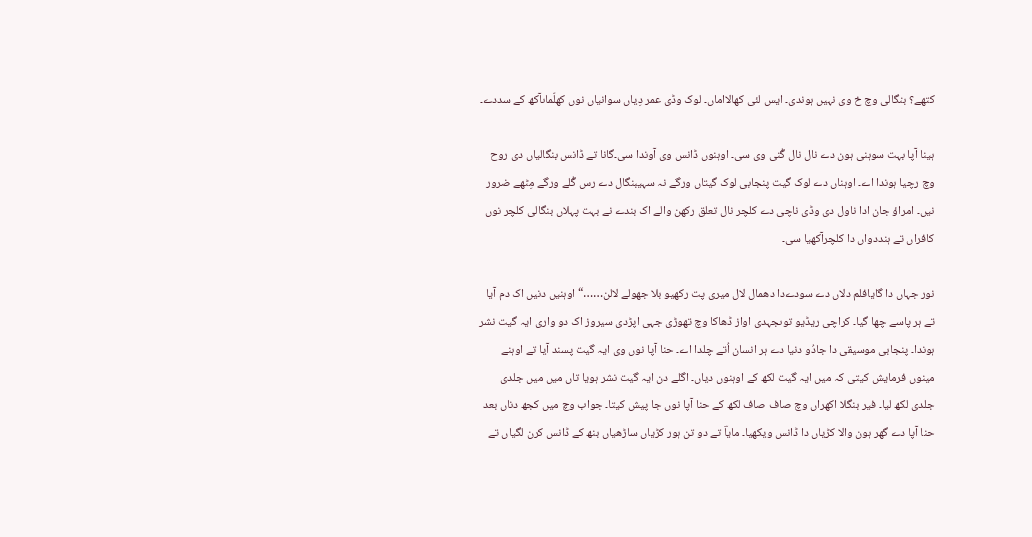کتھے؟ بنگالی وچ خ وی نہیں ہوندی۔ ایس لئی کھالااماں۔ لوک وڈی عمر دِیاں سوانیاں نوں کھلّماںآکھ کے سددے۔

ہینا آپا بہت سوہنی ہون دے نال نال گُنی وی سی۔ اوہنوں ڈانس وی آوندا سی۔گانا تے ڈانس بنگالیاں دی روح وچ رچیا ہوندا اے۔ اوہناں دے لوک گیت پنجابی لوک گیتاں ورگے نہ سہیبنگال دے رس گُلے ورگے مِٹھے ضرور نیں۔ امراؤ جان ادا ناول دی وڈی ناچی دے کلچر نال تعلق رکھن والے اک بندے نے بہت پہلاں بنگالی کلچر نوں کافراں تے ہنددواں دا کلچرآکھیا سی۔

نور جہاں دا گایافلم دلاں دے سودےدا دھمال لال میری پت رکھیو بلا جھولے لالن……“ اوہنیں دنیں اک دم آیا تے ہر پاسے چھا گیا۔ کراچی ریڈیو توںجہدی اواز ڈھاکا وچ تھوڑی جہی اپڑدی سیروز اک دو واری ایہ گیت نشر ہوندا۔ پنجابی موسیقی دا جادُو دنیا دے ہر انسان اُتے چلدا اے۔ حنا آپا نوں وی ایہ گیت پسند آیا تے اوہنے مینوں فرمایش کیتی کہ میں ایہ گیت لکھ کے اوہنوں دیاں۔ اگلے دن ایہ گیت نشر ہویا تاں میں میں جلدی جلدی لکھ لیا۔ فیر بنگلا اکھراں وچ صاف صاف لکھ کے حنا آپا نوں جا پیش کیتا۔ جواب وچ میں کجھ دناں بعد حنا آپا دے گھر ہون والا کڑیاں دا ڈانس ویکھیا۔ مایاؔ تے دو تن ہور کڑیاں ساڑھیاں بنھ کے ڈانس کرن لگیاں تے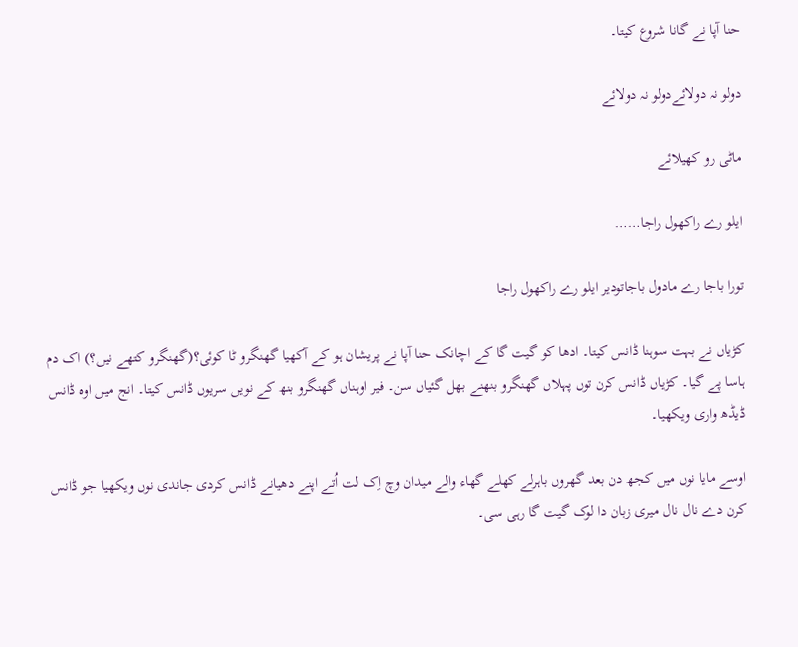حنا آپا نے گانا شروع کیتا۔

دولو نہ دولائےدولو نہ دولائے

ماٹی رو کھیلائے

ایلو رے راکھول راجا……

تورا باجا رے مادول باجاتودیر ایلو رے راکھول راجا

کڑیاں نے بہت سوہنا ڈانس کیتا۔ ادھا کو گیت گا کے اچانک حنا آپا نے پریشان ہو کے آکھیا گھنگرو ٹا کوئی؟(گھنگرو کتھے نیں؟) اک دم ہاسا پے گیا۔ کڑیاں ڈانس کرن توں پہلاں گھنگرو بنھنے بھل گئیاں سن۔ فیر اوہناں گھنگرو بنھ کے نویں سریوں ڈانس کیتا۔ انج میں اوہ ڈانس ڈیڈھ واری ویکھیا۔

اوسے مایا نوں میں کجھ دن بعد گھروں باہرلے کھلے گھاء والے میدان وچ اِک لت اُتے اپنے دھیانے ڈانس کردی جاندی نوں ویکھیا جو ڈانس کرن دے نال نال میری زبان دا لوک گیت گا رہی سی۔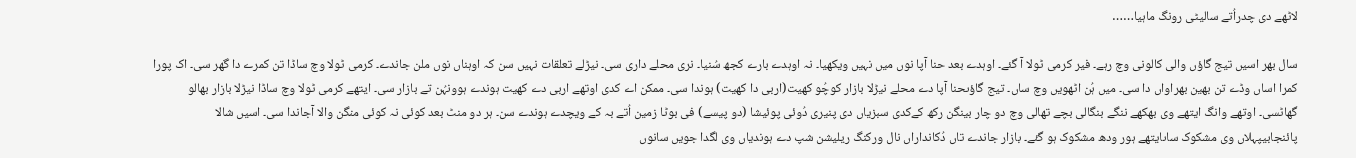لاٹھے دی چدراُتے سالیٹی رونگ ماہیا……

سال بھر اسیں تیج گاؤں والی کالونی وچ رہے۔ فیر کرمی ٹولا آ گئے۔ اوہدے بعد حنا آپا نوں میں نہیں ویکھیا۔ نہ اوہدے بارے کجھ سُنیا۔ نری محلے داری سی۔ نیڑلے تعلقات نہیں سن کہ اوہناں نوں ملن جاندے۔ کرمی ٹولا وچ ساڈا تن کمرے دا گھر سی۔ اک پورا کمرا اساں وڈے تن بھین بھراواں دا سی۔ میں ہُن اٹھویں وچ ساں۔ تیج گاؤںحنا آپا دے محلے نیڑلا بازار کوچُو کھیت(اربی دا کھیت) ہوندا سی۔ ممکن اے کدی اوتھے اربی دے کھیت ہوندے ہوونہُن تے بازار سی۔ ایتھے کرمی ٹولا وچ ساڈا نیڑلا بازار بھالو گھاٹسی۔ اوتھے وانگ ایتھے وی بھکھے ننگے بنگالی بچے تھالی وچ دو چار بینگن رکھ کےکدی سبزیاں دی پنیری دُوئی پوئیشا (دو پیسے) فی بوٹا زمین اُتے بہ کے ویچدے ہوندے سن۔ ہر دو منٹ بعد کوئی نہ کوئی منگن والا آجاندا سی۔ اسیں شالا پائنجابیپہلاں وی مشکوک ساںایتھے ہور ودھ مشکوک ہو گئے۔ بازار جاندے تاں دُکانداراں نال ورکنگ ریلیشن شپ دے ہوندیاں وی لگدا جویں سانوں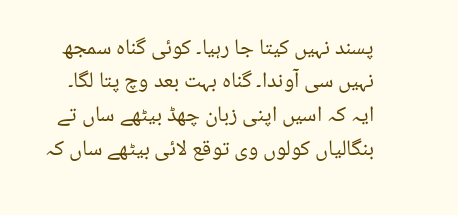پسند نہیں کیتا جا رہیا۔ کوئی گناہ سمجھ نہیں سی آوندا۔ گناہ بہت بعد وچ پتا لگا۔ ایہ کہ اسیں اپنی زبان چھڈ بیٹھے ساں تے بنگالیاں کولوں وی توقع لائی بیٹھے ساں کہ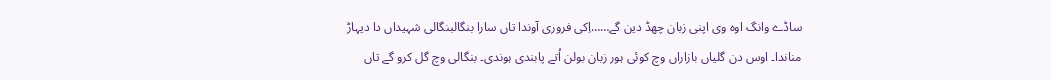ساڈے وانگ اوہ وی اپنی زبان چھڈ دین گے……اِکی فروری آوندا تاں سارا بنگالبنگالی شہیداں دا دیہاڑ مناندا۔ اوس دن گلیاں بازاراں وچ کوئی ہور زبان بولن اُتے پابندی ہوندی۔ بنگالی وچ گل کرو گے تاں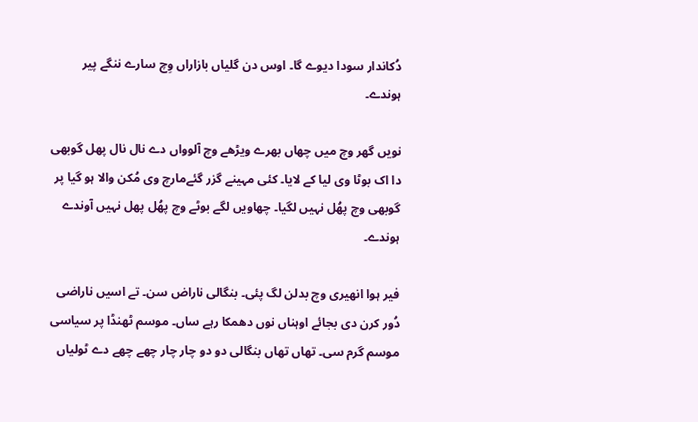دُکاندار سودا دیوے گا۔ اوس دن گلیاں بازاراں وِچ سارے ننگے پیر ہوندے۔

نویں گھر وچ میں چھاں بھرے ویڑھے وچ آلوواں دے نال نال پھل گوبھی دا اک بوٹا وی لیا کے لایا۔ کئی مہینے گزر گئےمارچ وی مُکن والا ہو گیا پر گوبھی وچ پھُل نہیں لگیا۔ چھاویں لگے بوٹے وچ پھُل پھل نہیں آوندے ہوندے۔

فیر ہوا انھیری وچ بدلن لگ پئی۔ بنگالی ناراض سن۔ تے اسیں ناراضی دُور کرن دی بجائے اوہناں نوں دھمکا رہے ساں۔ موسم ٹھنڈا پر سیاسی موسم گرم سی۔ تھاں تھاں بنگالی دو دو چار چار چھے چھے دے ٹولیاں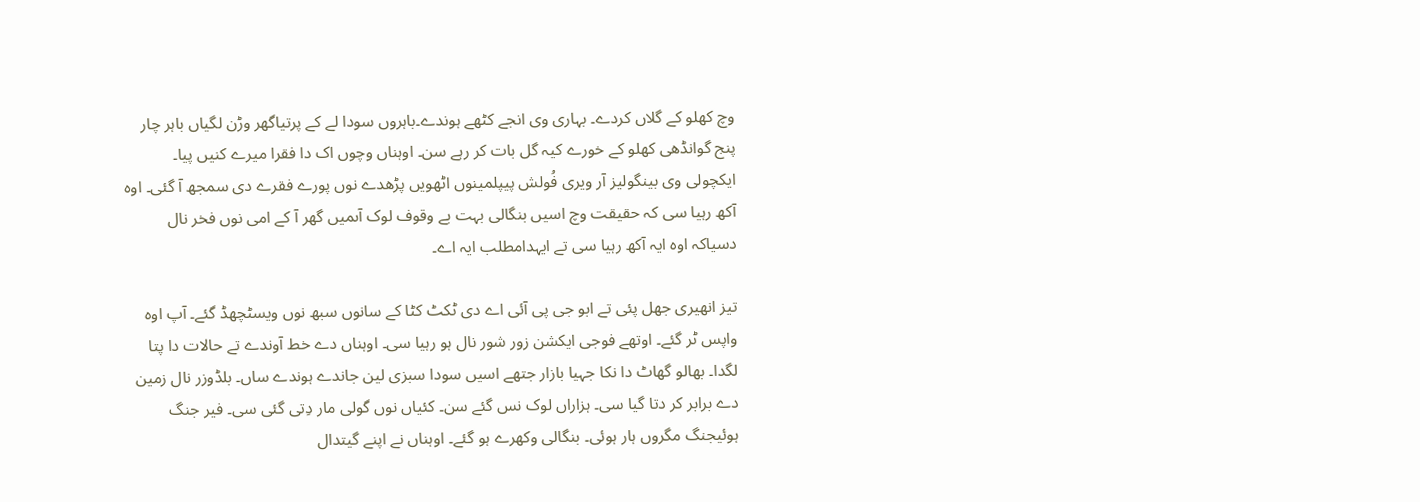وچ کھلو کے گلاں کردے۔ بہاری وی انجے کٹھے ہوندے۔باہروں سودا لے کے پرتیاگھر وڑن لگیاں باہر چار پنج گوانڈھی کھلو کے خورے کیہ گل بات کر رہے سن۔ اوہناں وچوں اک دا فقرا میرے کنیں پیا۔ ایکچولی وی بینگولیز آر ویری فُولش پیپلمینوں اٹھویں پڑھدے نوں پورے فقرے دی سمجھ آ گئی۔ اوہ آکھ رہیا سی کہ حقیقت وچ اسیں بنگالی بہت بے وقوف لوک آںمیں گھر آ کے امی نوں فخر نال دسیاکہ اوہ ایہ آکھ رہیا سی تے ایہدامطلب ایہ اے۔

تیز انھیری جھل پئی تے ابو جی پی آئی اے دی ٹکٹ کٹا کے سانوں سبھ نوں ویسٹچھڈ گئے۔ آپ اوہ واپس ٹر گئے۔ اوتھے فوجی ایکشن زور شور نال ہو رہیا سی۔ اوہناں دے خط آوندے تے حالات دا پتا لگدا۔ بھالو گھاٹ دا نکا جہیا بازار جتھے اسیں سودا سبزی لین جاندے ہوندے ساں۔ بلڈوزر نال زمین دے برابر کر دتا گیا سی۔ ہزاراں لوک نس گئے سن۔ کئیاں نوں گولی مار دِتی گئی سی۔ فیر جنگ ہوئیجنگ مگروں ہار ہوئی۔ بنگالی وکھرے ہو گئے۔ اوہناں نے اپنے گیتدال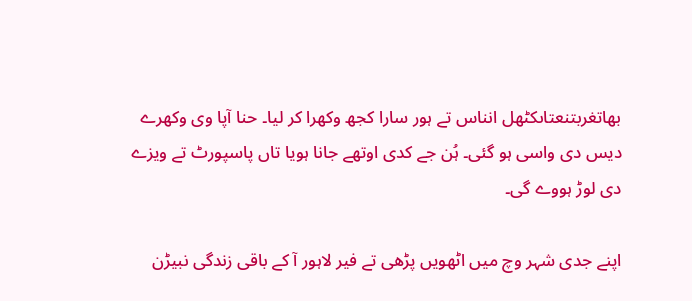بھاتغربتنعتاںکٹھل انناس تے ہور سارا کجھ وکھرا کر لیا۔ حنا آپا وی وکھرے دیس دی واسی ہو گئی۔ ہُن جے کدی اوتھے جانا ہویا تاں پاسپورٹ تے ویزے دی لوڑ ہووے گی۔

اپنے جدی شہر وچ میں اٹھویں پڑھی تے فیر لاہور آ کے باقی زندگی نبیڑن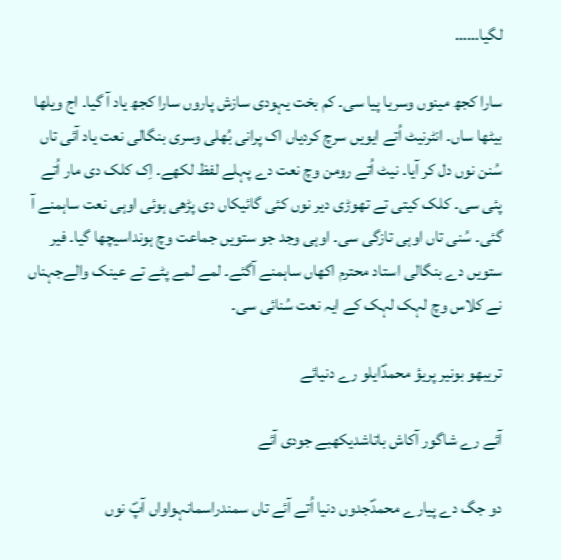لگیا……

سارا کجھ مینوں وسریا پیا سی۔ کم بخت یہودی سازش پاروں سارا کجھ یاد آ گیا۔ اج ویلھا بیٹھا ساں۔ انٹرنیٹ اُتے ایویں سرچ کردیاں اک پرانی بُھلی وسری بنگالی نعت یاد آئی تاں سُنن نوں دل کر آیا۔ نیٹ اُتے رومن وچ نعت دے پہلے لفظ لکھے۔ اِک کلک دی مار اُتے پئی سی۔ کلک کیتی تے تھوڑی دیر نوں کئی گائیکاں دی پڑھی ہوئی اوہی نعت ساہمنے آ گئی۔ سُنی تاں اوہی تازگی سی۔ اوہی وجد جو ستویں جماعت وچ ہونداسیچھا گیا۔ فیر ستویں دے بنگالی استاد محترم اکھاں ساہمنے آگئے۔ لمے لمے پٹے تے عینک والےجہناں نے کلاس وچ لہک لہک کے ایہ نعت سُنائی سی۔

تریبھو بونیر پریؤ محمدؐایلو رے دنیائے

آئے رے شاگور آکاش باتاشدیکھبے جودی آئے

دو جگ دے پیارے محمدؐجدوں دنیا اُتے آئے تاں سمندراسمانہواواں آپؐ نوں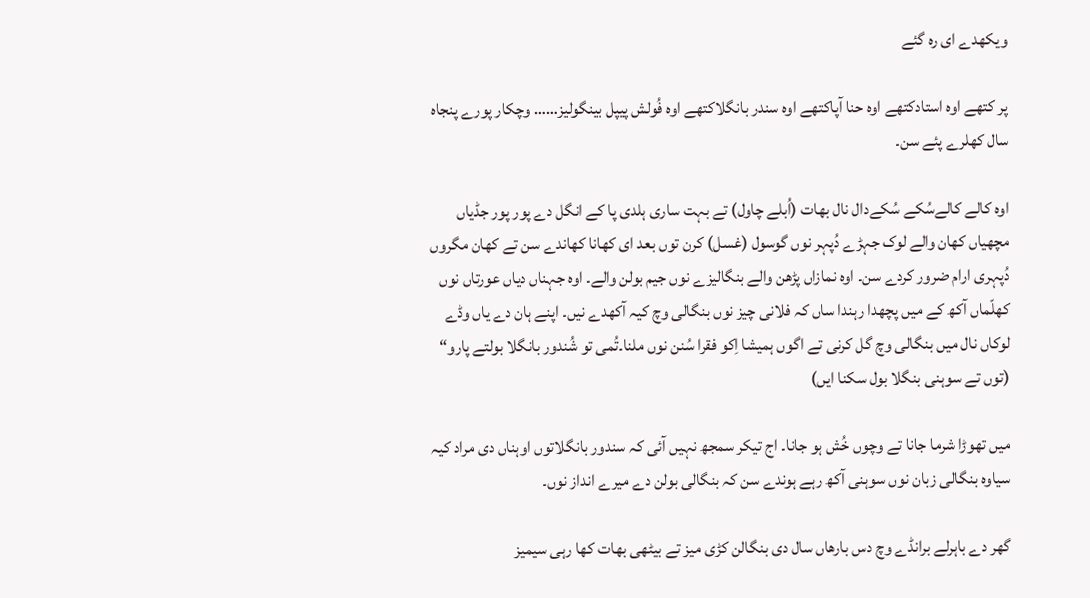ویکھدے ای رہ گئے

پر کتھے اوہ استادکتھے اوہ حنا آپاکتھے اوہ سندر بانگلاکتھے اوہ فُولش پیپل بینگولیز…… وچکار پورے پنجاہ سال کھلرے پئے سن۔

اوہ کالے کالےسُکے سُکےدال نال بھات (اُبلے چاول) تے بہت ساری ہلدی پا کے انگل دے پور پور جڈیاں مچھیاں کھان والے لوک جہڑے دُپہر نوں گوسول (غسل) کرن توں بعد ای کھانا کھاندے سن تے کھان مگروں دُپہری ارام ضرور کردے سن۔ اوہ نمازاں پڑھن والے بنگالیزے نوں جیم بولن والے۔ اوہ جہناں دیاں عورتاں نوں کھلّماں آکھ کے میں پچھدا رہندا ساں کہ فلانی چیز نوں بنگالی وچ کیہ آکھدے نیں۔ اپنے ہان دے یاں وڈے لوکاں نال میں بنگالی وچ گل کرنی تے اگوں ہمیشا اِکو فقرا سُنن نوں ملنا۔تُمی تو شُندور بانگلا بولتے پارو“ (توں تے سوہنی بنگلا بول سکنا ایں)

میں تھوڑا شرما جانا تے وچوں خُش ہو جانا۔ اج تیکر سمجھ نہیں آئی کہ سندور بانگلاتوں اوہناں دی مراد کیہ سیاوہ بنگالی زبان نوں سوہنی آکھ رہے ہوندے سن کہ بنگالی بولن دے میرے انداز نوں۔

گھر دے باہرلے برانڈے وچ دس بارھاں سال دی بنگالن کڑی میز تے بیٹھی بھات کھا رہی سیمیز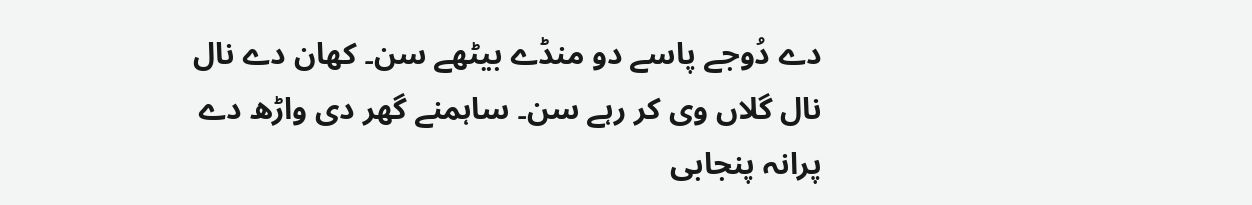دے دُوجے پاسے دو منڈے بیٹھے سن۔ کھان دے نال نال گلاں وی کر رہے سن۔ ساہمنے گھر دی واڑھ دے پرانہ پنجابی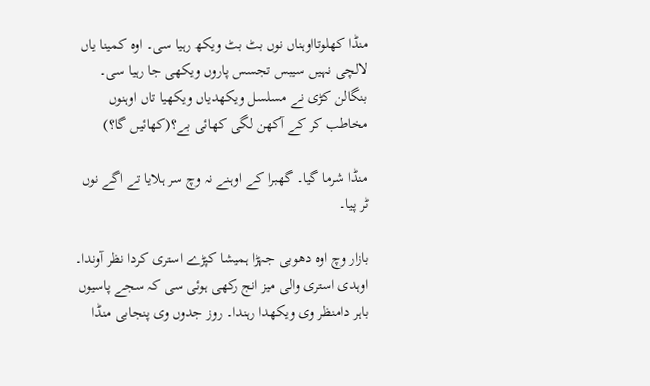منڈا کھلوتااوہناں نوں بٹ بٹ ویکھ رہیا سی۔ اوہ کمینا یاں لالچی نہیں سیبس تجسس پاروں ویکھی جا رہیا سی۔ بنگالن کڑی نے مسلسل ویکھدیاں ویکھیا تاں اوہنوں مخاطب کر کے آکھن لگی کھائی بے؟(کھائیں گا؟)

منڈا شرما گیا۔ گھبرا کے اوہنے نہ وچ سر ہلایا تے اگے نوں ٹر پیا۔

بازار وچ اوہ دھوبی جہڑا ہمیشا کپڑے استری کردا نظر آوندا۔ اوہدی استری والی میز انج رکھی ہوئی سی کہ سجے پاسیوں باہر دامنظر وی ویکھدا رہندا۔ روز جدوں وی پنجابی منڈا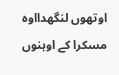اوتھوں لنگھدااوہ مسکرا کے اوہنوں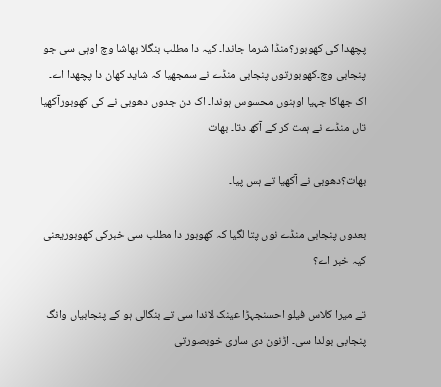پچھدا کی کھوبور؟منڈا شرما جاندا۔ کیہ دا مطلب بنگلا بھاشا وچ اوہی سی جو پنجابی وچ۔کھوبورتوں پنجابی منڈے نے سمجھیا کہ شاید کھان دا پچھدا اے۔ اک جھاکا جہیا اوہنوں محسوس ہوندا۔ اک دن جدوں دھوبی نے کی کھوبورآکھیا تاں منڈے نے ہمت کر کے آکھ دتا۔ بھات

بھات؟دھوبی نے آکھیا تے ہس پیا۔

بعدوں پنجابی منڈے نوں پتا لگیا کہ کھوبور دا مطلب سی خبرکی کھوبوریعنی کیہ خبر اے؟

تے میرا کلاس فیلو احسنجہڑا عینک لاندا سی تے بنگالی ہو کے پنجابیاں وانگ پنجابی بولدا سی۔ اڑنون دی ساری خوبصورتی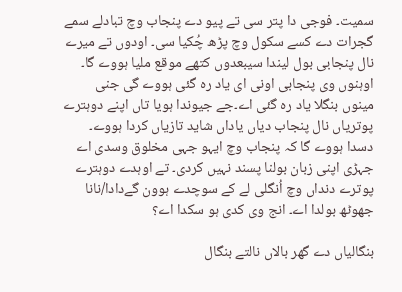سمیت۔ فوجی دا پتر سی تے پیو دے پنجاب وچ تبادلے سمے گجرات دے کسے سکول وچ پڑھ چُکیا سی۔ اودوں تے میرے نال پنجابی بول لیندا سیبعدوں کتھے موقع ملیا ہووے گا۔ اوہنوں وی پنجابی اونی ای یاد رہ گئی ہووے گی جنی مینوں بنگلا یاد رہ گئی اے۔جے جیوندا ہویا تاں اپنے دوہترے پوتریاں نال پنجاب دیاں یاداں شاید تازیاں کردا ہووے۔ دسدا ہووے گا کہ پنجاب وچ ایہو جہی مخلوق وسدی اے جہڑی اپنی زبان بولنا پسند نہیں کردی۔ تے اوہدے دوہترے پوترے دنداں وچ اُنگلی لے کے سوچدے ہوون گےدادا/نانا جھوٹھ بولدا اے۔ انج وی کدی ہو سکدا اے؟

بنگالیاں دے گھر بالاں نالتے بنگال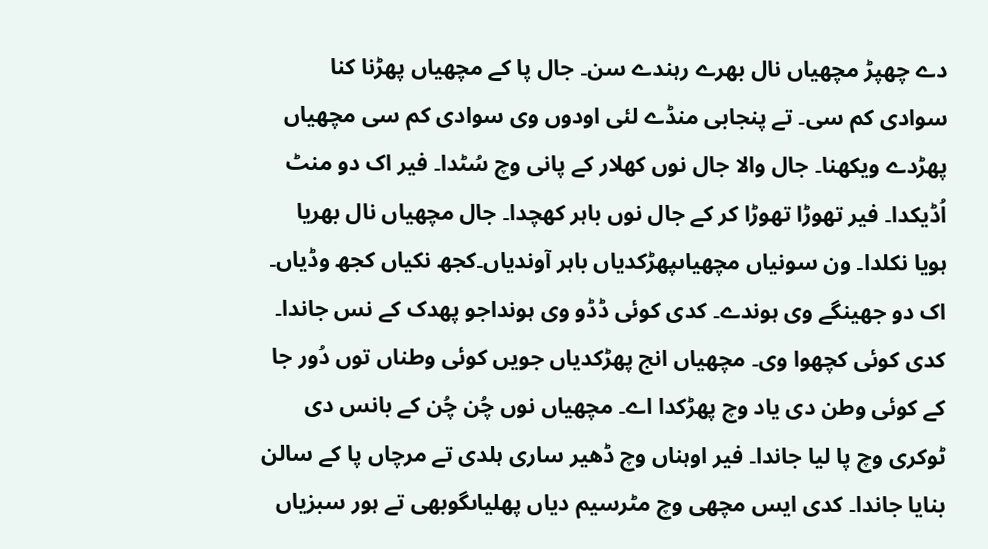دے چھپڑ مچھیاں نال بھرے رہندے سن۔ جال پا کے مچھیاں پھڑنا کنا سوادی کم سی۔ تے پنجابی منڈے لئی اودوں وی سوادی کم سی مچھیاں پھڑدے ویکھنا۔ جال والا جال نوں کھلار کے پانی وچ سُٹدا۔ فیر اک دو منٹ اُڈیکدا۔ فیر تھوڑا تھوڑا کر کے جال نوں باہر کھچدا۔ جال مچھیاں نال بھریا ہویا نکلدا۔ ون سونیاں مچھیاںپھڑکدیاں باہر آوندیاں۔کجھ نکیاں کجھ وڈیاں۔ اک دو جھینگے وی ہوندے۔ کدی کوئی ڈڈو وی ہونداجو پھدک کے نس جاندا۔ کدی کوئی کچھوا وی۔ مچھیاں انج پھڑکدیاں جویں کوئی وطناں توں دُور جا کے کوئی وطن دی یاد وچ پھڑکدا اے۔ مچھیاں نوں چُن چُن کے بانس دی ٹوکری وچ پا لیا جاندا۔ فیر اوہناں وچ ڈھیر ساری ہلدی تے مرچاں پا کے سالن بنایا جاندا۔ کدی ایس مچھی وچ مٹرسیم دیاں پھلیاںگوبھی تے ہور سبزیاں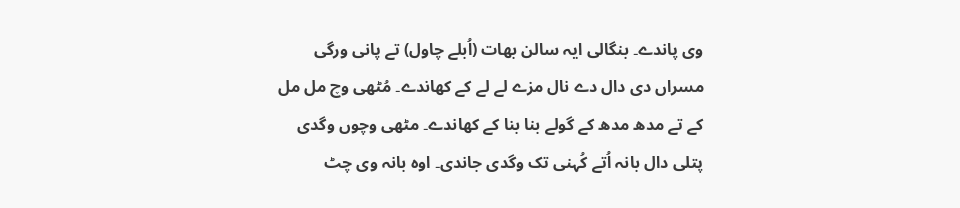وی پاندے۔ بنگالی ایہ سالن بھات (اُبلے چاول) تے پانی ورگی مسراں دی دال دے نال مزے لے لے کے کھاندے۔ مُٹھی وچ مل مل کے تے مدھ مدھ کے گولے بنا بنا کے کھاندے۔ مٹھی وچوں وگدی پتلی دال بانہ اُتے کُہنی تک وگدی جاندی۔ اوہ بانہ وی چٹ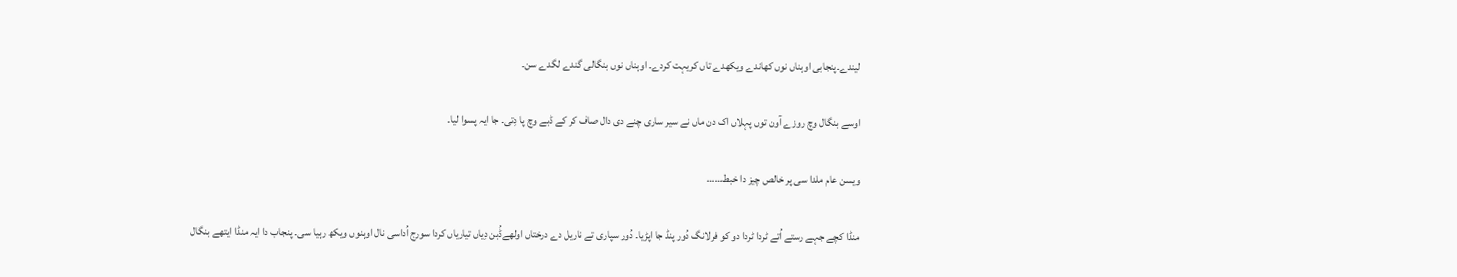لیندے۔پنجابی اوہناں نوں کھاندے ویکھدے تاں کریہت کردے۔ اوہناں نوں بنگالی گندے لگدے سن۔

اوسے بنگال وچ روزے آون توں پہلاں اک دن ماں نے سیر ساری چنے دی دال صاف کر کے ڈبے وچ پا دِتی۔ جا ایہ پسوا لیا۔

ویسن عام ملدا سی پر خالص چیز دا خبط……

منڈا کچے جہے رستے اُتے ٹردا ٹردا دو کو فرلانگ دُور پنڈ جا اپڑیا۔ دُور سپاری تے ناریل دے درختاں اولھےڈُبن دِیاں تیاریاں کردا سورج اُداسی نال اوہنوں ویکھ رہیا سی۔ پنجاب دا ایہ منڈا ایتھے بنگال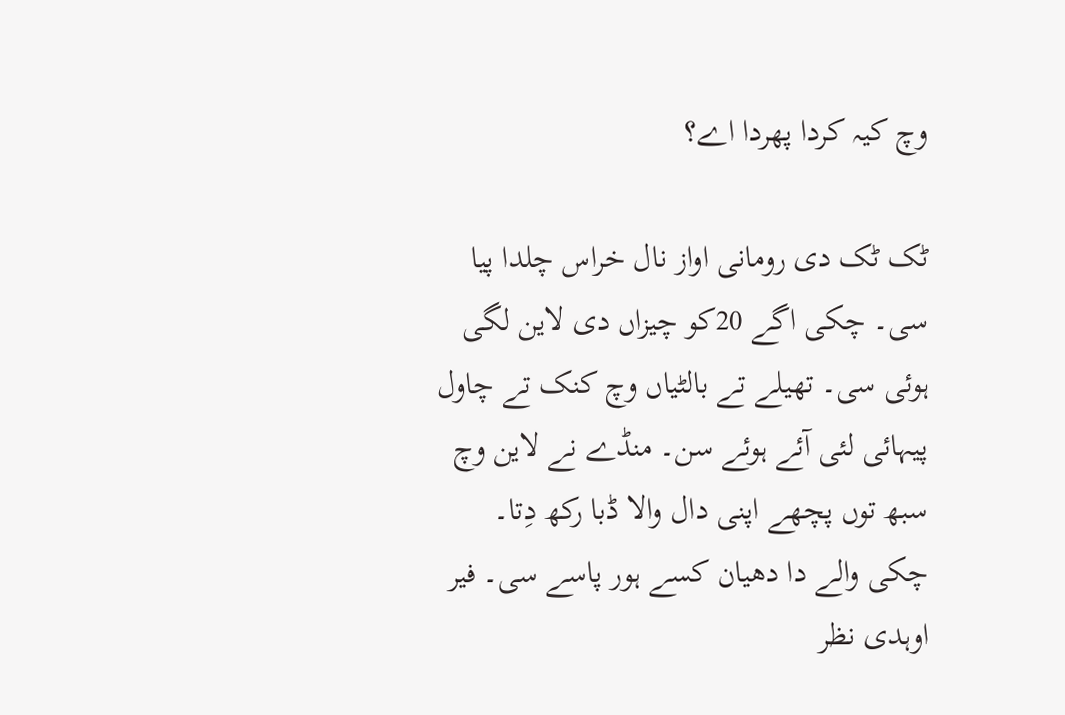وچ کیہ کردا پھردا اے؟

ٹک ٹک دی رومانی اواز نال خراس چلدا پیا سی۔ چکی اگے 20کو چیزاں دی لاین لگی ہوئی سی۔ تھیلے تے بالٹیاں وچ کنک تے چاول پیہائی لئی آئے ہوئے سن۔ منڈے نے لاین وچ سبھ توں پچھے اپنی دال والا ڈبا رکھ دِتا۔ چکی والے دا دھیان کسے ہور پاسے سی۔ فیر اوہدی نظر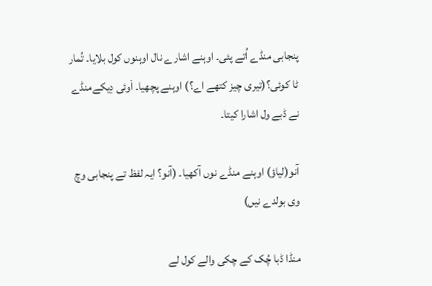پنجابی منڈے اُتے پئی۔ اوہنے اشارے نال اوہنوں کول بلایا۔ تُمار ٹا کوئی؟(تیری چیز کتھے اے؟) اوہنے پچھیا۔ اَوئی دِیکےمنڈے نے ڈبے ول اشارا کیتا۔

آنو(لیاؤ) اوہنے منڈے نوں آکھیا۔ (آنو؟ ایہ لفظ تے پنجابی وچ وی بولدے نیں)

منڈا ڈبا چُک کے چکی والے کول لے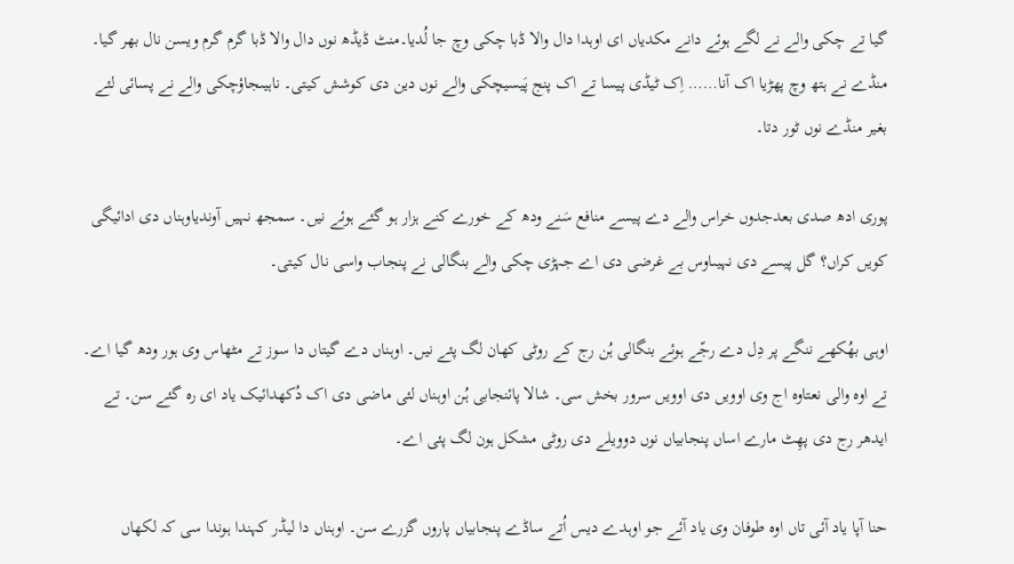گیا تے چکی والے نے لگے ہوئے دانے مکدیاں ای اوہدا دال والا ڈبا چکی وچ جا لُدیا۔منٹ ڈیڈھ نوں دال والا ڈبا گرم گرم ویسن نال بھر گیا۔ منڈے نے ہتھ وچ پھڑیا اک آنا…… اِک ٹیڈی پیسا تے اک پنج پَیسیچکی والے نوں دین دی کوشش کیتی۔ ناہیںجاؤچکی والے نے پسائی لئے بغیر منڈے نوں ٹور دتا۔

پوری ادھ صدی بعدجدوں خراس والے دے پیسے منافع سَنے ودھ کے خورے کنے ہزار ہو گئے ہوئے نیں۔ سمجھ نہیں آوندیاوہناں دی ادائیگی کویں کراں؟ گل پیسے دی نہیںاوس بے غرضی دی اے جہڑی چکی والے بنگالی نے پنجاب واسی نال کیتی۔

اوہی بھُکھے ننگے پر دِل دے رجّے ہوئے بنگالی ہُن رج کے روٹی کھان لگ پئے نیں۔ اوہناں دے گیتاں دا سوز تے مٹھاس وی ہور ودھ گیا اے۔ تے اوہ والی نعتاوہ اج وی اوویں دی اوویں سرور بخش سی۔ شالا پائنجابی ہُن اوہناں لئی ماضی دی اک دُکھدائیک یاد ای رہ گئے سن۔ تے ایدھر رج دی پھِٹ مارے اساں پنجابیاں نوں دوویلے دی روٹی مشکل ہون لگ پئی اے۔

حنا آپا یاد آئی تاں اوہ طوفان وی یاد آئے جو اوہدے دیس اُتے ساڈے پنجابیاں پاروں گزرے سن۔ اوہناں دا لیڈر کہندا ہوندا سی کہ لکھاں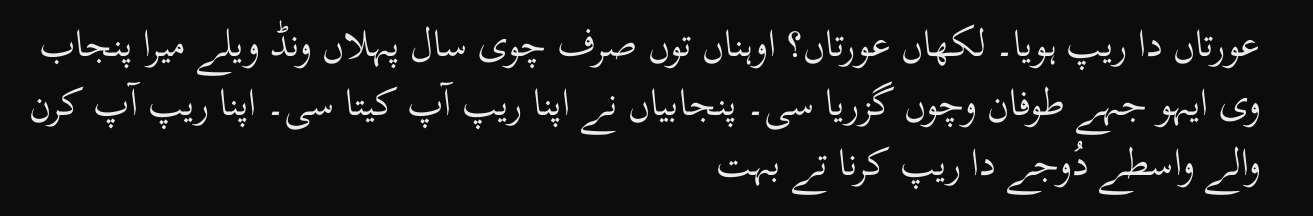عورتاں دا ریپ ہویا۔ لکھاں عورتاں؟ اوہناں توں صرف چوی سال پہلاں ونڈ ویلے میرا پنجاب وی ایہو جہے طوفان وچوں گزریا سی۔ پنجابیاں نے اپنا ریپ آپ کیتا سی۔ اپنا ریپ آپ کرن والے واسطے دُوجے دا ریپ کرنا تے بہت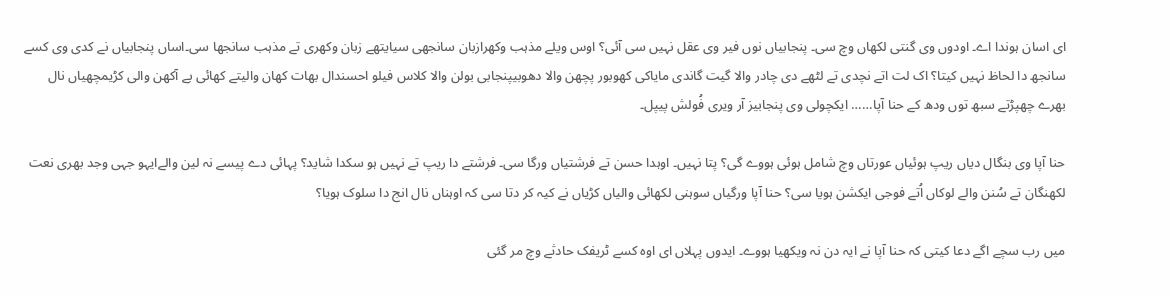ای اسان ہوندا اے۔ اودوں وی گنتی لکھاں وچ سی۔ پنجابیاں نوں فیر وی عقل نہیں سی آئی؟ اوس ویلے مذہب وکھرازبان سانجھی سیایتھے زبان وکھری تے مذہب سانجھا سی۔اساں پنجابیاں نے کدی وی کسے سانجھ دا لحاظ نہیں کیتا؟ اک لت اتے نچدی تے لٹھے دی چادر والا گیت گاندی مایاکی کھوبور پچھن والا دھوبیپنجابی بولن والا کلاس فیلو احسندال بھات کھان والیتے کھائی بے آکھن والی کڑیمچھیاں نال بھرے چھپڑتے سبھ توں ودھ کے حنا آپا…… ایکچولی وی پنجابیز آر ویری فُولش پیپل۔

حنا آپا وی بنگال دیاں ریپ ہوئیاں عورتاں وچ شامل ہوئی ہووے گی؟ پتا نہیں۔ اوہدا حسن تے فرشتیاں ورگا سی۔ فرشتے دا ریپ تے نہیں ہو سکدا شاید؟ پہائی دے پیسے نہ لین والےایہو جہی وجد بھری نعت لکھنگان تے سُنن والے لوکاں اُتے فوجی ایکشن ہویا سی؟ حنا آپا ورگیاں سوہنی لکھائی والیاں کڑیاں نے کیہ کر دتا سی کہ اوہناں نال انج دا سلوک ہویا؟

میں رب سچے اگے دعا کیتی کہ حنا آپا نے ایہ دن نہ ویکھیا ہووے۔ ایدوں پہلاں ای اوہ کسے ٹریفک حادثے وچ مر گئی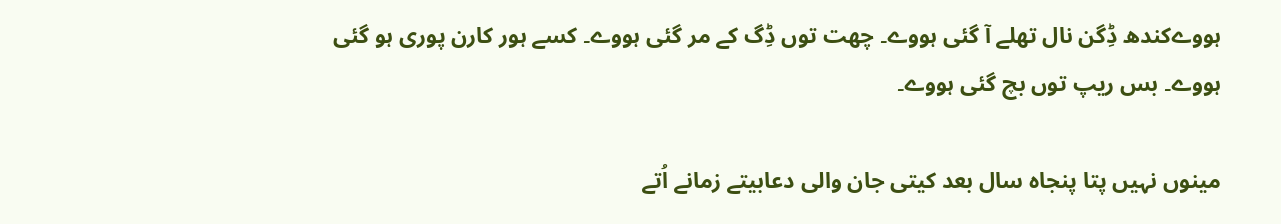ہووےکندھ ڈِگن نال تھلے آ گئی ہووے۔ چھت توں ڈِگ کے مر گئی ہووے۔ کسے ہور کارن پوری ہو گئی ہووے۔ بس ریپ توں بچ گئی ہووے۔

مینوں نہیں پتا پنجاہ سال بعد کیتی جان والی دعابیتے زمانے اُتے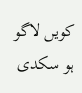کویں لاگو ہو سکدی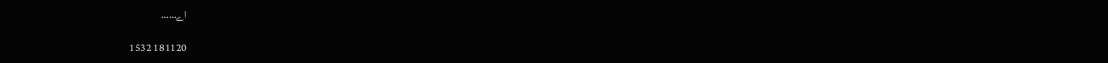اے……

181120 1532